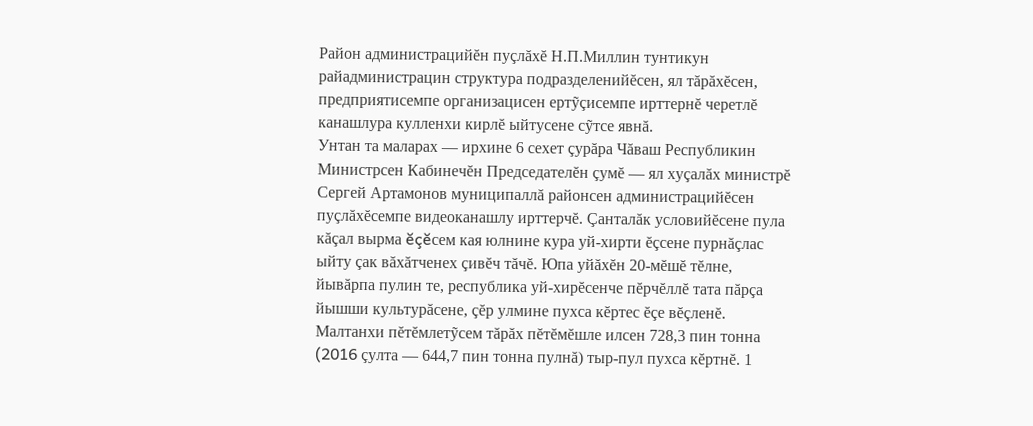Район администрацийĕн пуçлăхĕ Н.П.Миллин тунтикун райадминистрацин структура подразделенийĕсен, ял тăрăхĕсен, предприятисемпе организацисен ертỹçисемпе ирттернĕ черетлĕ канашлура кулленхи кирлĕ ыйтусене сỹтсе явнă.
Унтан та маларах — ирхине 6 сехет çурăра Чăваш Республикин Министрсен Кабинечĕн Председателĕн çумĕ — ял хуçалăх министрĕ Сергей Артамонов муниципаллă районсен администрацийĕсен пуçлăхĕсемпе видеоканашлу ирттерчĕ. Çанталăк условийĕсене пула кăçал вырма ĕçĕсем кая юлнине кура уй-хирти ĕçсене пурнăçлас ыйту çак вăхăтченех çивĕч тăчĕ. Юпа уйăхĕн 20-мĕшĕ тĕлне, йывăрпа пулин те, республика уй-хирĕсенче пĕрчĕллĕ тата пăрçа йышши культурăсене, çĕр улмине пухса кĕртес ĕçе вĕçленĕ. Малтанхи пĕтĕмлетỹсем тăрăх пĕтĕмĕшле илсен 728,3 пин тонна (2016 çулта — 644,7 пин тонна пулнă) тыр-пул пухса кĕртнĕ. 1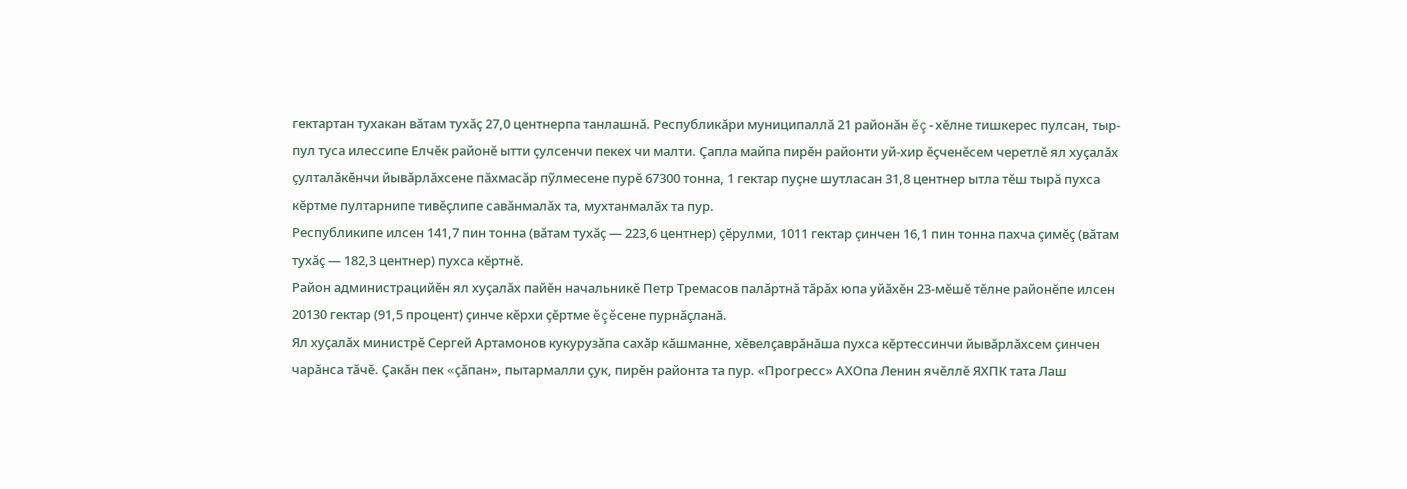гектартан тухакан вăтам тухăç 27,0 центнерпа танлашнă. Республикăри муниципаллă 21 районăн ĕç-хĕлне тишкерес пулсан, тыр-пул туса илессипе Елчĕк районĕ ытти çулсенчи пекех чи малти. Çапла майпа пирĕн районти уй-хир ĕçченĕсем черетлĕ ял хуçалăх çулталăкĕнчи йывăрлăхсене пăхмасăр пỹлмесене пурĕ 67300 тонна, 1 гектар пуçне шутласан 31,8 центнер ытла тĕш тырă пухса кĕртме пултарнипе тивĕçлипе савăнмалăх та, мухтанмалăх та пур.
Республикипе илсен 141,7 пин тонна (вăтам тухăç — 223,6 центнер) çĕрулми, 1011 гектар çинчен 16,1 пин тонна пахча çимĕç (вăтам тухăç — 182,3 центнер) пухса кĕртнĕ.
Район администрацийĕн ял хуçалăх пайĕн начальникĕ Петр Тремасов палăртнă тăрăх юпа уйăхĕн 23-мĕшĕ тĕлне районĕпе илсен 20130 гектар (91,5 процент) çинче кĕрхи çĕртме ĕçĕсене пурнăçланă.
Ял хуçалăх министрĕ Сергей Артамонов кукурузăпа сахăр кăшманне, хĕвелçаврăнăша пухса кĕртессинчи йывăрлăхсем çинчен чарăнса тăчĕ. Çакăн пек «çăпан», пытармалли çук, пирĕн районта та пур. «Прогресс» АХОпа Ленин ячĕллĕ ЯХПК тата Лаш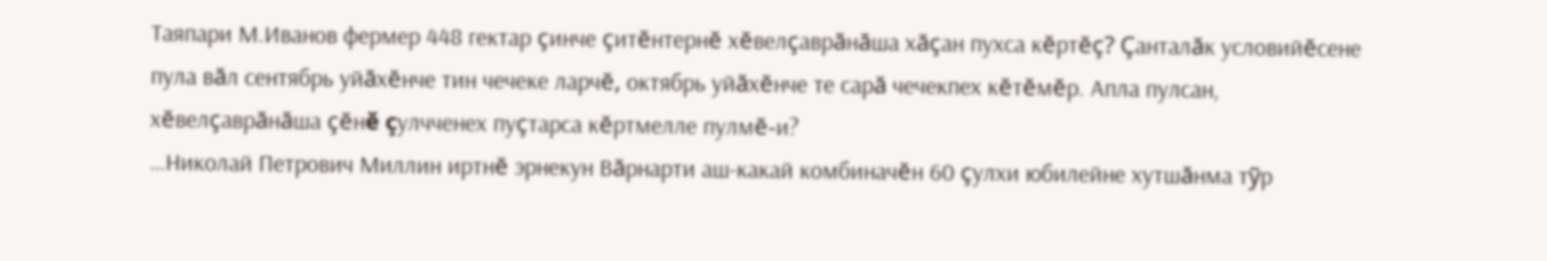Таяпари М.Иванов фермер 448 гектар çинче çитĕнтернĕ хĕвелçаврăнăша хăçан пухса кĕртĕç? Çанталăк условийĕсене пула вăл сентябрь уйăхĕнче тин чечеке ларчĕ, октябрь уйăхĕнче те сарă чечекпех кĕтĕмĕр. Апла пулсан, хĕвелçаврăнăша çĕнĕ çулчченех пуçтарса кĕртмелле пулмĕ-и?
…Николай Петрович Миллин иртнĕ эрнекун Вăрнарти аш-какай комбиначĕн 60 çулхи юбилейне хутшăнма тỹр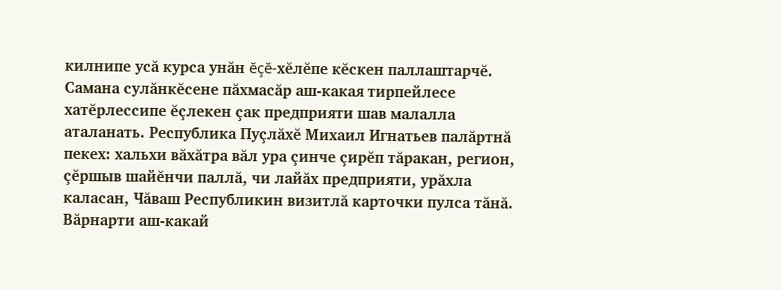килнипе усă курса унăн ĕçĕ-хĕлĕпе кĕскен паллаштарчĕ. Самана сулăнкĕсене пăхмасăр аш-какая тирпейлесе хатĕрлессипе ĕçлекен çак предприяти шав малалла аталанать. Республика Пуçлăхĕ Михаил Игнатьев палăртнă пекех: хальхи вăхăтра вăл ура çинче çирĕп тăракан, регион, çĕршыв шайĕнчи паллă, чи лайăх предприяти, урăхла каласан, Чăваш Республикин визитлă карточки пулса тăнă.
Вăрнарти аш-какай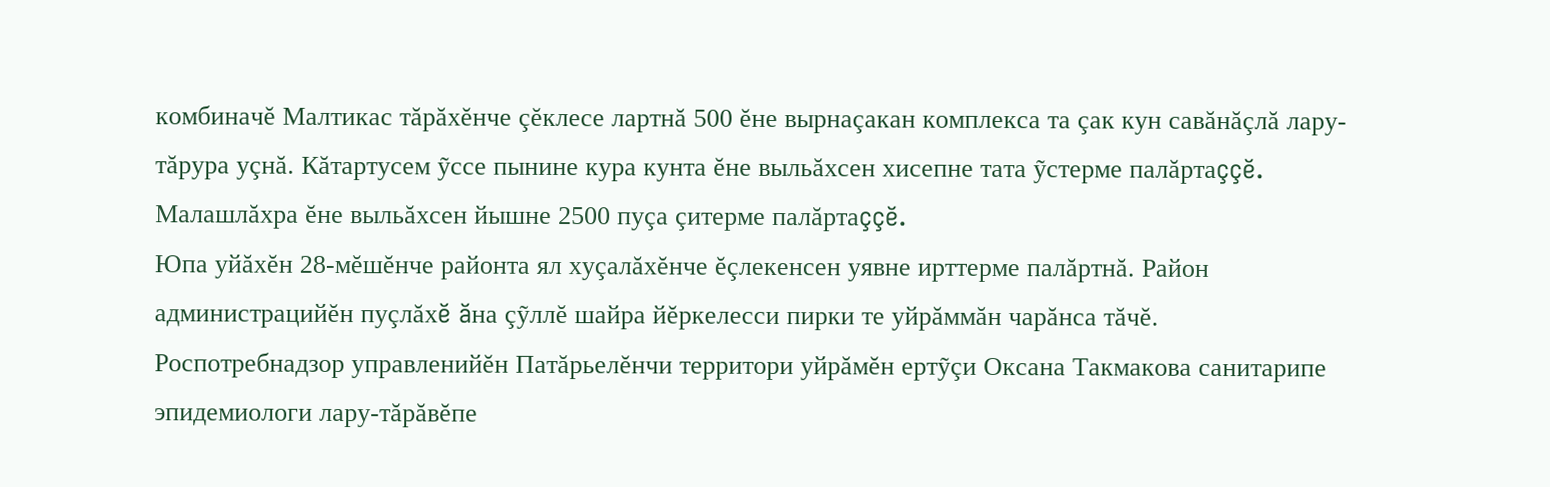комбиначĕ Малтикас тăрăхĕнче çĕклесе лартнă 500 ĕне вырнаçакан комплекса та çак кун савăнăçлă лару-тăрура уçнă. Кăтартусем ỹссе пынине кура кунта ĕне выльăхсен хисепне тата ỹстерме палăртаççĕ. Малашлăхра ĕне выльăхсен йышне 2500 пуçа çитерме палăртаççĕ.
Юпа уйăхĕн 28-мĕшĕнче районта ял хуçалăхĕнче ĕçлекенсен уявне ирттерме палăртнă. Район администрацийĕн пуçлăхĕ ăна çỹллĕ шайра йĕркелесси пирки те уйрăммăн чарăнса тăчĕ.
Роспотребнадзор управленийĕн Патăрьелĕнчи территори уйрăмĕн ертỹçи Оксана Такмакова санитарипе эпидемиологи лару-тăрăвĕпе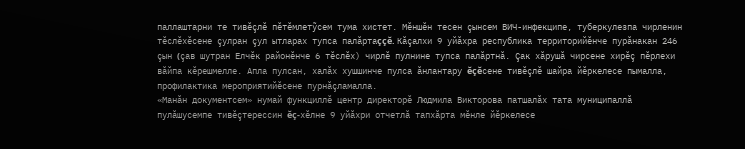паллаштарни те тивĕçлĕ пĕтĕмлетỹсем тума хистет. Мĕншĕн тесен çынсем ВИЧ-инфекципе, туберкулезпа чирленин тĕслĕхĕсене çулран çул ытларах тупса палăртаççĕ. Кăçалхи 9 уйăхра республика территорийĕнче пурăнакан 246 çын (çав шутран Елчĕк районĕнче 6 тĕслĕх) чирлĕ пулнине тупса палăртнă. Çак хăрушă чирсене хирĕç пĕрлехи вăйпа кĕрешмелле. Апла пулсан, халăх хушшинче пулса ăнлантару ĕçĕсене тивĕçлĕ шайра йĕркелесе пымалла, профилактика мероприятийĕсене пурнăçламалла.
«Манăн документсем» нумай функциллĕ центр директорĕ Людмила Викторова патшалăх тата муниципаллă пулăшусемпе тивĕçтерессин ĕç-хĕлне 9 уйăхри отчетлă тапхăрта мĕнле йĕркелесе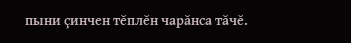пыни çинчен тĕплĕн чарăнса тăчĕ.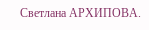Светлана АРХИПОВА.